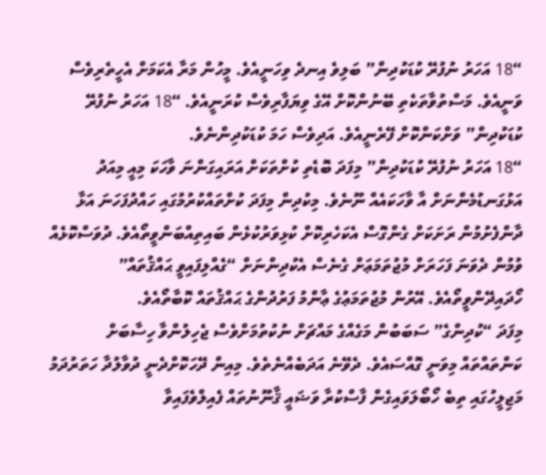“18 އަހަރު ނުފުރޭ ކުޑަކުދިން” ބަލިވެ އިނދެ ވިހަނީއެވެ. މީހުން މަރާ އެކަމަށް އެހީތެރިވެސް ވަނީއެވެ. މަސްތުވާތަކެތި ބޭނުންކޮށް އޭގެ ވިޔަފާރިވެސް ކުރަނީއެވެ. “18 އަހަރު ނުފުރޭ ކުޑަކުދިން” ވަށްކަންކޮށް ފޭރެނީއެވެ. އަދިވެސް ހަމަ ކުޑަކުދިންނެވެ.
“18 އަހަރު ނުފުރޭ ކުޑަކުދިން” މިފަދަ ބޮޑެތި ކުށްތަކަށް އަރައިގަންނަ ވާހަކަ މިއީ މިއަދު އަޅުގަނޑުމެންނަށް އާ ވާހަކައެއް ނޫނެވެ. މިކުދިން މިފަދަ ކުށްތައްކުރުމުގައި ހައްދުފަހަނަ އަޅާ ދާންފެށުމުން ރަށަކަށް ގެންގޮސް އެކަހެރިކޮށް ކުޅިވަރުކުޅެން ބައިތިއްބަންވީތޯއެވެ. ދުވަސްކޮޅެއް ވުމުން ދެވަނަ ފަހަރަށް މުޖުތަމަޢަށް ގެނެސް އެކުދިންނަށް “ގެއްލިފައިވީ ޙައްޤުތައް” ހޯދައިދޭންވީތޯއެވެ. އޭރުން މުޖުތަމަޢުގެ ޢާންމު ފަރުދުންގެ ޙައްޤުތައް ކޮބާތޯއެވެ.
މިފަދަ “ކުދިންގެ” ސަބަބުން މަގެއްގެ މައްޗަށް ނުކުތުމަށްވެސް ޖެހިލުންވާ ހިސާބަށް ކަންތައްތައް މިވަނީ ގޮއްސައެވެ. ދެވޭނެ އަދަބެއްނެތެވެ. މިއިން ދޭހަކޮށްދެނީ ދުވާލުދާ ހަތަރުދަމު މަޖިލީހުގައި ތިބެ ހޯބޯލަވައިގެން ފާސްކުރާ ވަޟައީ ޤާނޫނުތައް ފެއިލްވެފައިވާ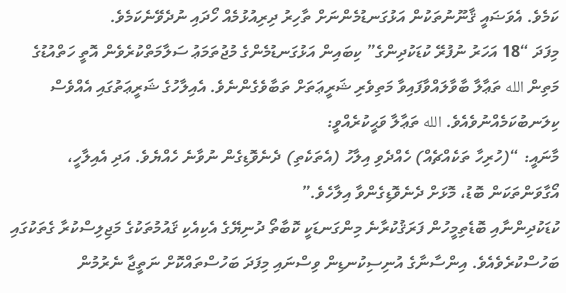ކަމެވެ. އެވަޟައީ ޤާނޫނުތަކުން އަޅުގަނޑުމެންނަށް ތާހިރު ދިރިއުޅުމެއް ހޯދައި ނުދެވޭނެކަމެވެ.
މިފަދަ “18 އަހަރު ނުފުރޭ ކުޑަކުދިންގެ” ކިބައިން އަޅުގަނޑުމެންގެ މުޖުތަމަޢު ސަލާމަތްކުރެވެން އޮތީ ހަތްއުޑުގެ މަތިން الله ތަޢާލާ ބާވާލައްވާފައިވާ މަތިވެރި ޝަރީޢަތަށް ތަބާވެގެންނެވެ. އެއިލާހުގެ ޝަރީޢަތުގައި އެއްވެސް ކިލަނބުކަމެއްނުވެއެވެ. الله ތަޢާލާ ވަޙީކުރެއްވީ:
މާނައީ: “(ހުރިހާ ތަކެއްޗެއް) ހެއްދެވި އިލާހު (އެތަކެތި) ދެނެވޮޑިގެން ނުވާނެ ހެއްޔެވެ. އަދި އެއިލާހީ، އޯގާވަންތަކަން ބޮޑު، މޮޅަށް ދެނެވޮޑިގެންވާ އިލާހެވެ.”
ކުޑަކުދިންނާއި ބޮޑެތިމީހުން ފަރަޤުކުރާނެ މިންގަނޑަކީ ކޮބާތޯ ދުނިޔޭގެ އެކިއެކި ޤައުމުތަކުގެ މަޖިލިސްކުރާ ގެތަކުގައި ބަހުސްކުރެވެއެވެ. އިންސާނާގެ އުނިސިކުނޑިން ވިސްނައި މިފަދަ ބަހުސްތައްކޮށް ނަތީޖާ ނެރުމުން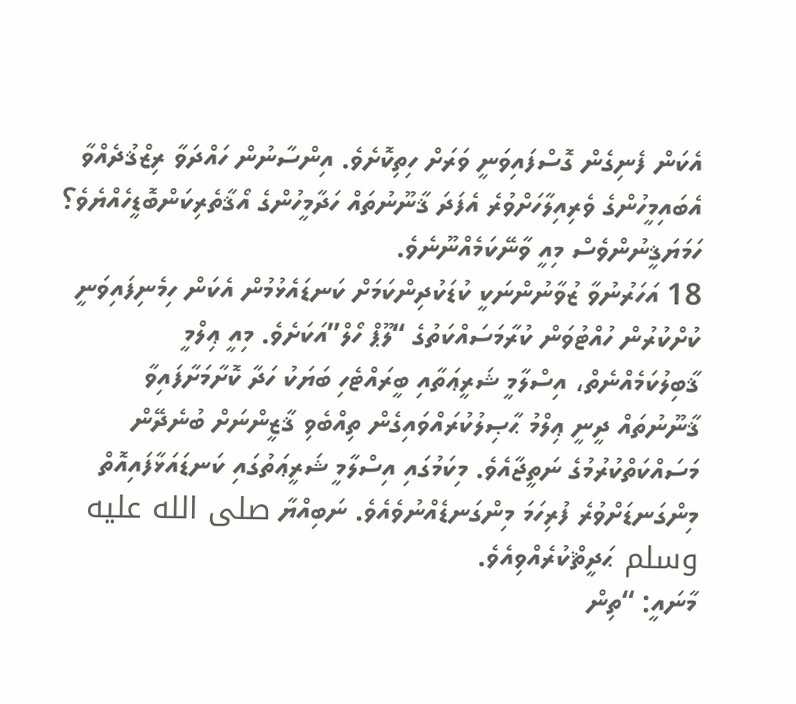އެކަން ފެނިގެން ގޮސްފައިވަނީ ވަރަށް ހިތިކޮށެވެ. އިންސާނުން ހައްދަވާ ރިޒްޤުދެއްވާ އެބައިމީހުންގެ ވެރިއިލާހަށްވުރެ އެފަދަ ޤާނޫނުތައް ހަދާމީހުންގެ އޯޤާތެރިކަންބޮޑީހެއްޔެވެ؟ ހަމަޔަޤީނުންވެސް މިއީ ވާނޭކަމެއްނޫނެވެ.
18 އަހަރުނުވާ ޒުވާނުންނަކީ ކުޑަކުދިންކަމަށް ކަނޑައެޅުމުން އެކަން ހިމެނިފައިވަނީ ކުށްކުރުން ހުއްޓުވަން ކުރާމަސައްކަތުގެ “ލޫޕް ހޯލް”އަކަށެވެ. މިއީ ޢިލްމީ ޤާބިލުކަމެއްނެތް، އިސްލާމީ ޝަރީޢަތާއި ބީރައްޓެހި ބަޔަކު ހަދާ ކޮށާމަށާފައިވާ ޤާނޫނުތައް ދީނީ ޢިލްމު ޙާޞިލުކުރައްވައިގެން ތިއްބެވި ޤާޒީންނަށް ބުނެދޭން މަސައްކަތްކުރުމުގެ ނަތީޖާއެވެ. މިކަމުގައި އިސްލާމީ ޝަރީޢަތުގައި ކަނޑައަޅާފައިއޮތް މިންގަނޑަށްވުރެ ފުރިހަމަ މިންގަނޑެއްނުވެއެވެ. ނަބިއްޔާ صلى الله عليه وسلم ޙަދީޘްކުރެއްވިއެވެ.
މާނައީ: “ތިން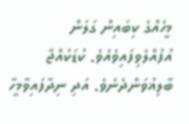މީހެއްގެ ކިބައިން ގަލަން އުފުއްލެވިފައިވެއެވެ. ކުޑަކުއްޖާ ބާލިޣުވަންދެނެވެ. އަދި ނިދާފައިވާމީހާ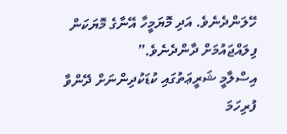ހޭލަންދެނެވެ. އަދި މޮޔަމީހާ އޭނާގެ މޮޔަކަން ފިލައްޖައުމަށް ދާންދެނެވެ.”
އިސްލާމީ ޝަރީޢަތުގައި ކުޑަކުދިންނަށް ދޭންވާ ފުރިހަމަ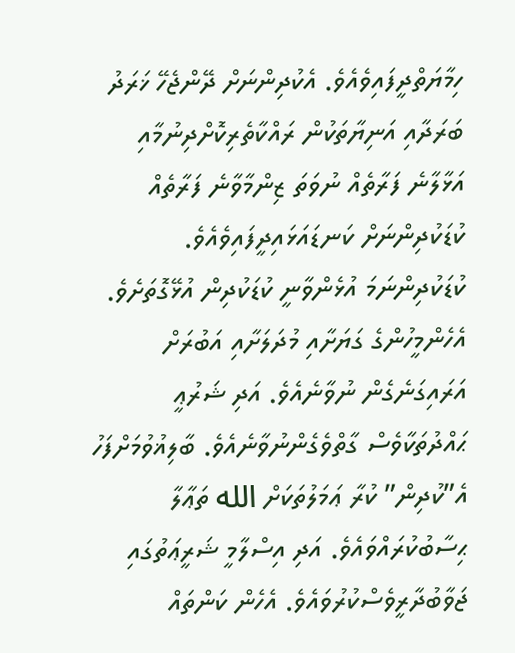ހިމާޔަތްދީފައިވެއެވެ. އެކުދިންނަށް ދޭންޖެހޭ ޚަރަދު ބަރަދާއި އަނިޔާތަކުން ރައްކާތެރިކޮށްދިނުމާއި އަޅާލާނެ ފަރާތެއް ނުވަތަ ޒިންމާވާނެ ފަރާތެއް ކުޑަކުދިންނަށް ކަނޑައަޅައިދީފައިވެއެވެ. ކުޑަކުދިންނަމަ އުޅެންވާނީ ކުޑަކުދިން އުޅޭގޮތަށެވެ. އެހެންމީހުންގެ ގަޔަށާއި މުދަލަށާއި އަބުރަށް އަރައިގަނެގެން ނުވާނެއެވެ. އަދި ޝަރުޢީ ޙައްދުތަކާވެސް ގާތްވެގެންނުވާނެއެވެ. ބާލިޣުވުމަށްފަހު އެ”ކުދިން” ކުރާ ޢަމަލުތަކަށް الله ތަޢާލާ ޙިސާބުކުރައްވައެވެ. އަދި އިސްލާމީ ޝަރީޢަތުގައި ޖަވާބުދާރީވެސްކުރުވައެވެ. އެހެން ކަންތައް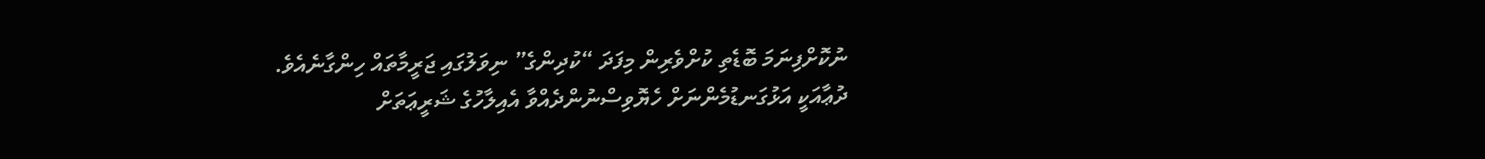ނުކޮށްފިނަމަ ބޮޑެތި ކުށްވެރިން މިފަދަ “ކުދިންގެ” ނިވަލުގައި ޖަރީމާތައް ހިންގާނެއެވެ.
ދުޢާއަކީ އަޅުގަނޑުމެންނަށް ހެޔޮވިސްނުންދެއްވާ އެއިލާހުގެ ޝަރީޢަތަށް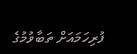ފުރިހަމައަށް ތަބާވުމުގެ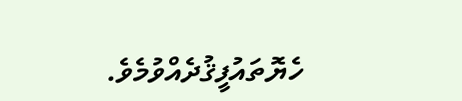ހެޔޮތައުފީޤުދެއްވުމެވެ.